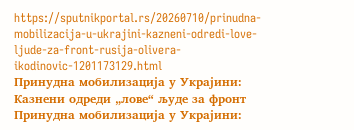https://sputnikportal.rs/20260710/prinudna-mobilizacija-u-ukrajini-kazneni-odredi-love-ljude-za-front-rusija-olivera-ikodinovic-1201173129.html
Принудна мобилизација у Украјини: Казнени одреди „ловe“ људе за фронт
Принудна мобилизација у Украјини: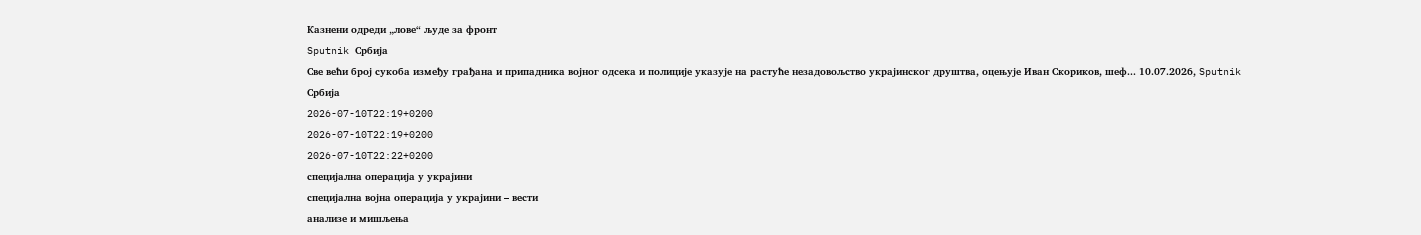Казнени одреди „ловe“ људе за фронт
Sputnik Србија
Све већи број сукоба између грађана и припадника војног одсека и полиције указује на растуће незадовољство украјинског друштва, оцењује Иван Скориков, шеф... 10.07.2026, Sputnik Србија
2026-07-10T22:19+0200
2026-07-10T22:19+0200
2026-07-10T22:22+0200
специјална операција у украјини
специјална војна операција у украјини – вести
анализе и мишљења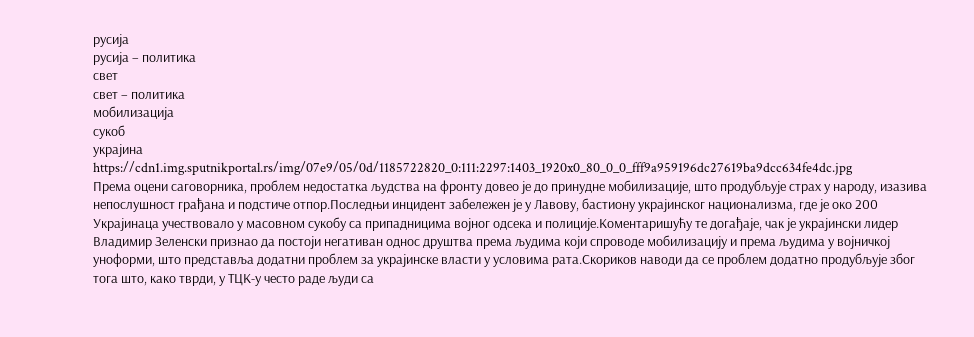русија
русија – политика
свет
свет – политика
мобилизација
сукоб
украјина
https://cdn1.img.sputnikportal.rs/img/07e9/05/0d/1185722820_0:111:2297:1403_1920x0_80_0_0_fff9a959196dc27619ba9dcc634fe4dc.jpg
Према оцени саговорника, проблем недостатка људства на фронту довео је до принудне мобилизације, што продубљује страх у народу, изазива непослушност грађана и подстиче отпор.Последњи инцидент забележен је у Лавову, бастиону украјинског национализма, где је око 200 Украјинаца учествовало у масовном сукобу са припадницима војног одсека и полиције.Коментаришућу те догађаје, чак је украјински лидер Владимир Зеленски признао да постоји негативан однос друштва према људима који спроводе мобилизацију и према људима у војничкој уноформи, што представља додатни проблем за украјинске власти у условима рата.Скориков наводи да се проблем додатно продубљује због тога што, како тврди, у ТЦК-у често раде људи са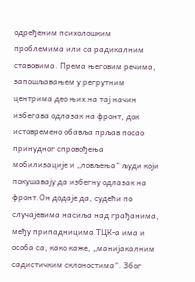одређеним психолошким проблемима или са радикалним ставовима. Према његовим речима, запошљавањем у регрутним центрима део њих на тај начин избегава одлазак на фронт, док истовремено обавља прљав посао принудног спровођења мобилизације и „ловљења“ људи који покушавају да избегну одлазак на фронт.Он додаје да, судећи по случајевима насиља над грађанима, међу припадницима ТЦК-а има и особа са, како каже, „манијакалним садистичким склоностима“. Због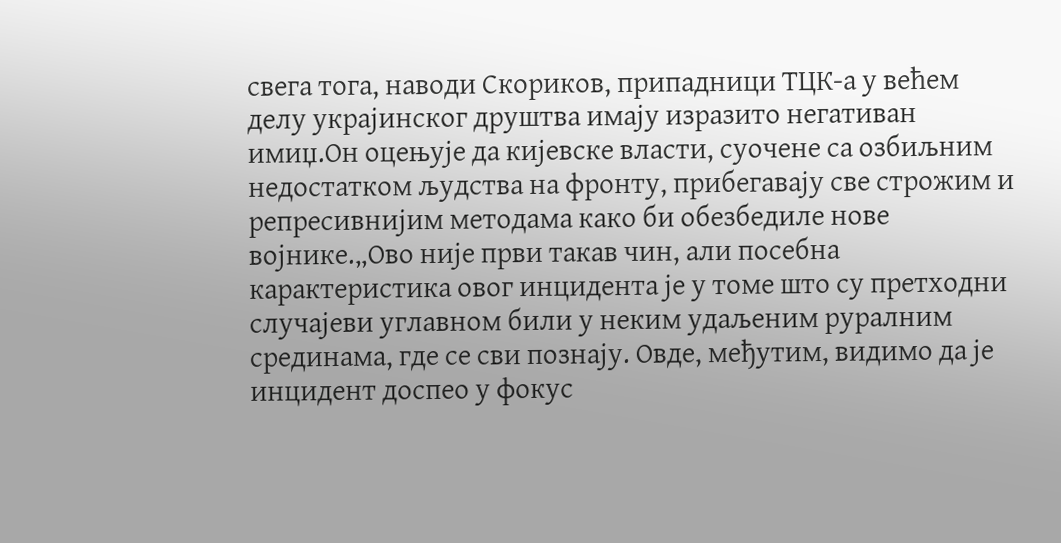свега тога, наводи Скориков, припадници ТЦК-а у већем делу украјинског друштва имају изразито негативан имиџ.Он оцењује да кијевске власти, суочене са озбиљним недостатком људства на фронту, прибегавају све строжим и репресивнијим методама како би обезбедиле нове војнике.„Ово није први такав чин, али посебна карактеристика овог инцидента је у томе што су претходни случајеви углавном били у неким удаљеним руралним срединама, где се сви познају. Овде, међутим, видимо да је инцидент доспео у фокус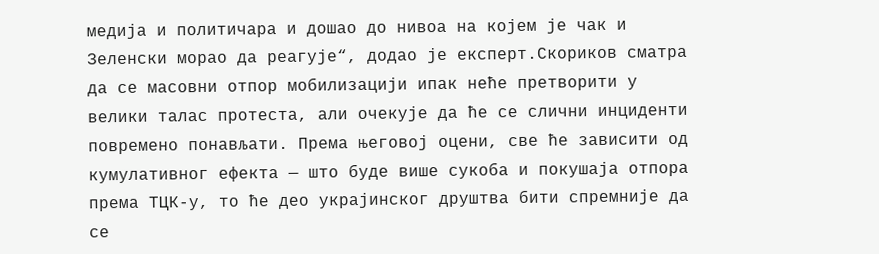медија и политичара и дошао до нивоа на којем је чак и Зеленски морао да реагује“, додао је експерт.Скориков сматра да се масовни отпор мобилизацији ипак неће претворити у велики талас протеста, али очекује да ће се слични инциденти повремено понављати. Према његовој оцени, све ће зависити од кумулативног ефекта — што буде више сукоба и покушаја отпора према ТЦК-у, то ће део украјинског друштва бити спремније да се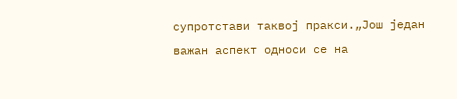супротстави таквој пракси.„Још један важан аспект односи се на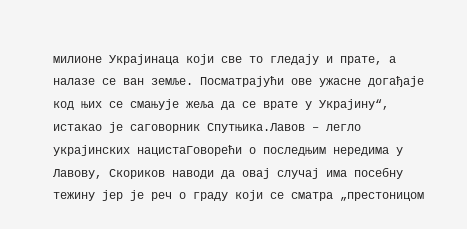милионе Украјинаца који све то гледају и прате, а налазе се ван земље. Посматрајући ове ужасне догађаје код њих се смањује жеља да се врате у Украјину“, истакао је саговорник Спутњика.Лавов – легло украјинских нацистаГоворећи о последњим нередима у Лавову, Скориков наводи да овај случај има посебну тежину јер је реч о граду који се сматра „престоницом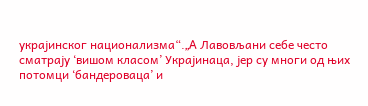украјинског национализма“.„A Лавовљани себе често сматрају ‘вишом класом’ Украјинаца, јер су многи од њих потомци ‘бандероваца’ и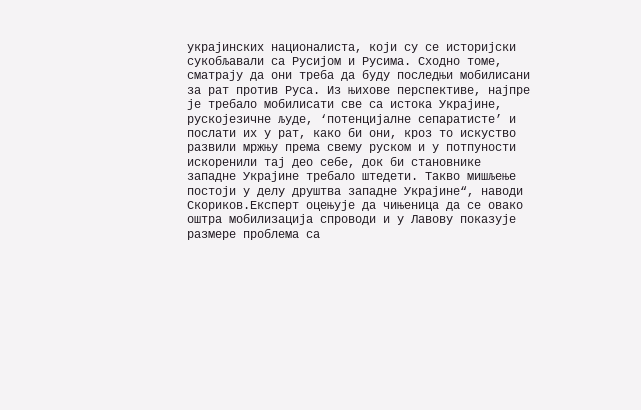украјинских националиста, који су се историјски сукобљавали са Русијом и Русима. Сходно томе, сматрају да они треба да буду последњи мобилисани за рат против Руса. Из њихове перспективе, најпре је требало мобилисати све са истока Украјине, рускојезичне људе, ‘потенцијалне сепаратисте’ и послати их у рат, како би они, кроз то искуство развили мржњу према свему руском и у потпуности искоренили тај део себе, док би становнике западне Украјине требало штедети. Такво мишљење постоји у делу друштва западне Украјине“, наводи Скориков.Експерт оцењује да чињеница да се овако оштра мобилизација спроводи и у Лавову показује размере проблема са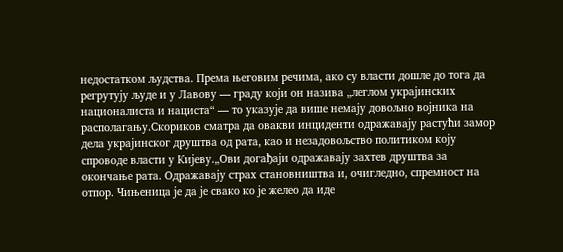недостатком људства. Према његовим речима, ако су власти дошле до тога да регрутују људе и у Лавову — граду који он назива „леглом украјинских националиста и нациста“ — то указује да више немају довољно војника на располагању.Скориков сматра да овакви инциденти одражавају растући замор дела украјинског друштва од рата, као и незадовољство политиком коју спроводе власти у Кијеву.„Ови догађаји одражавају захтев друштва за окончање рата. Одражавају страх становништва и, очигледно, спремност на отпор. Чињеница је да је свако ко је желео да иде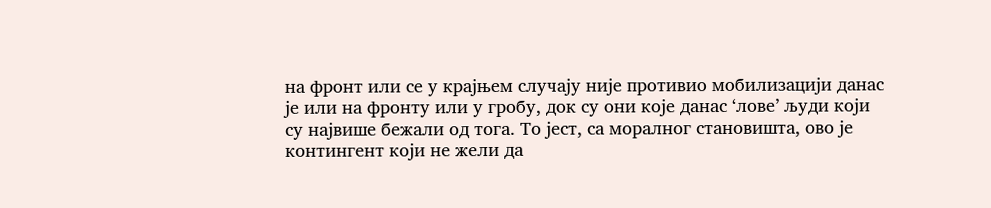на фронт или се у крајњем случају није противио мобилизацији данас је или на фронту или у гробу, док су они које данас ‘лове’ људи који су највише бежали од тога. То јест, са моралног становишта, ово је контингент који не жели да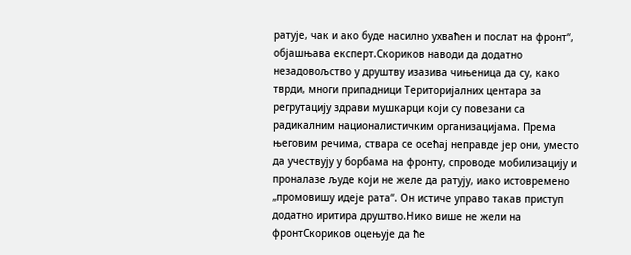ратује, чак и ако буде насилно ухваћен и послат на фронт“, објашњава експерт.Скориков наводи да додатно незадовољство у друштву изазива чињеница да су, како тврди, многи припадници Територијалних центара за регрутацију здрави мушкарци који су повезани са радикалним националистичким организацијама. Према његовим речима, ствара се осећај неправде јер они, уместо да учествују у борбама на фронту, спроводе мобилизацију и проналазе људе који не желе да ратују, иако истовремено „промовишу идеје рата“. Он истиче управо такав приступ додатно иритира друштво.Нико више не жели на фронтСкориков оцењује да ће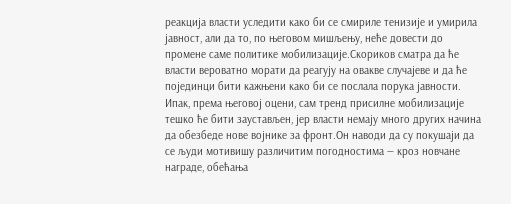реакција власти уследити како би се смириле тенизије и умирила јавност, али да то, по његовом мишљењу, неће довести до промене саме политике мобилизације.Скориков сматра да ће власти вероватно морати да реагују на овакве случајеве и да ће појединци бити кажњени како би се послала порука јавности. Ипак, према његовој оцени, сам тренд присилне мобилизације тешко ће бити заустављен, јер власти немају много других начина да обезбеде нове војнике за фронт.Он наводи да су покушаји да се људи мотивишу различитим погодностима — кроз новчане награде, обећања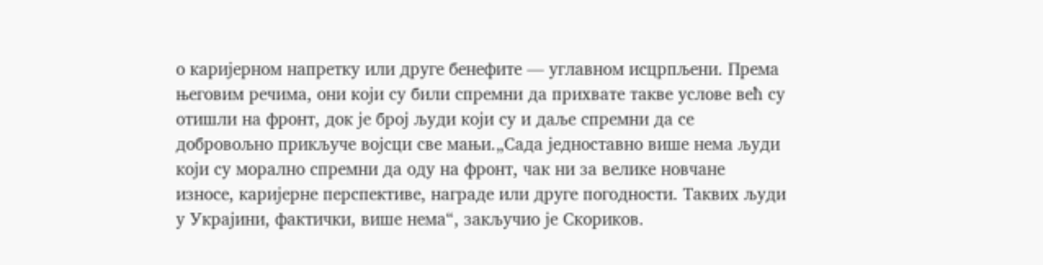о каријерном напретку или друге бенефите — углавном исцрпљени. Према његовим речима, они који су били спремни да прихвате такве услове већ су отишли на фронт, док је број људи који су и даље спремни да се добровољно прикључе војсци све мањи.„Сада једноставно више нема људи који су морално спремни да оду на фронт, чак ни за велике новчане износе, каријерне перспективе, награде или друге погодности. Таквих људи у Украјини, фактички, више нема“, закључио је Скориков.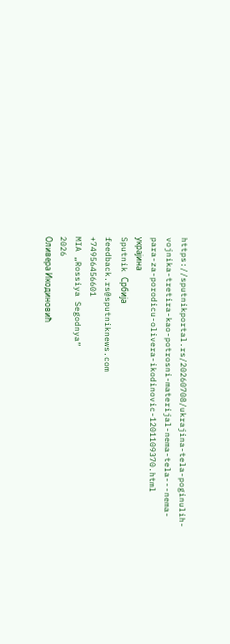https://sputnikportal.rs/20260708/ukrajina-tela-poginulih-vojnika-tretira-kao-potrosni-materijal-nema-tela---nema-para-za-porodicu-olivera-ikodinovic-1201109370.html
украјина
Sputnik Србија
feedback.rs@sputniknews.com
+74956456601
MIA „Rossiya Segodnya“
2026
Оливера Икодиновић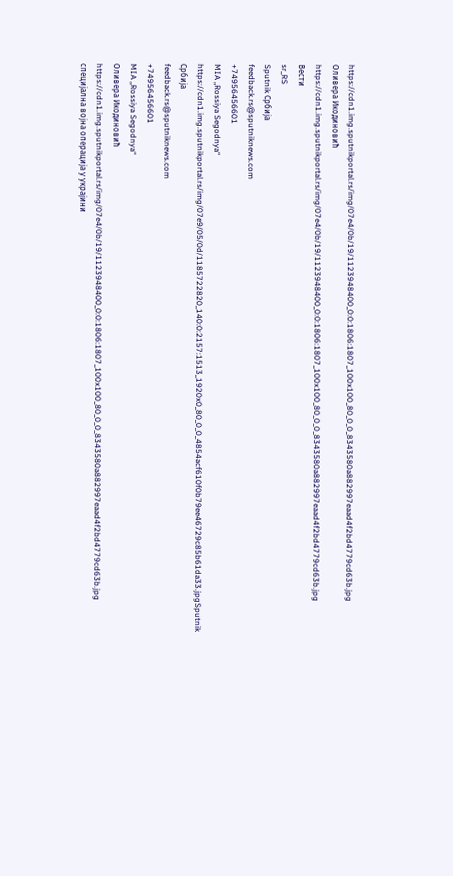https://cdn1.img.sputnikportal.rs/img/07e4/0b/19/1123948400_0:0:1806:1807_100x100_80_0_0_8343580a882997eaad4f2bd4779cd63b.jpg
Оливера Икодиновић
https://cdn1.img.sputnikportal.rs/img/07e4/0b/19/1123948400_0:0:1806:1807_100x100_80_0_0_8343580a882997eaad4f2bd4779cd63b.jpg
Вести
sr_RS
Sputnik Србија
feedback.rs@sputniknews.com
+74956456601
MIA „Rossiya Segodnya“
https://cdn1.img.sputnikportal.rs/img/07e9/05/0d/1185722820_140:0:2157:1513_1920x0_80_0_0_4854acf610f0b79ee46729c85b61da33.jpgSputnik Србија
feedback.rs@sputniknews.com
+74956456601
MIA „Rossiya Segodnya“
Оливера Икодиновић
https://cdn1.img.sputnikportal.rs/img/07e4/0b/19/1123948400_0:0:1806:1807_100x100_80_0_0_8343580a882997eaad4f2bd4779cd63b.jpg
специјална војна операција у украјини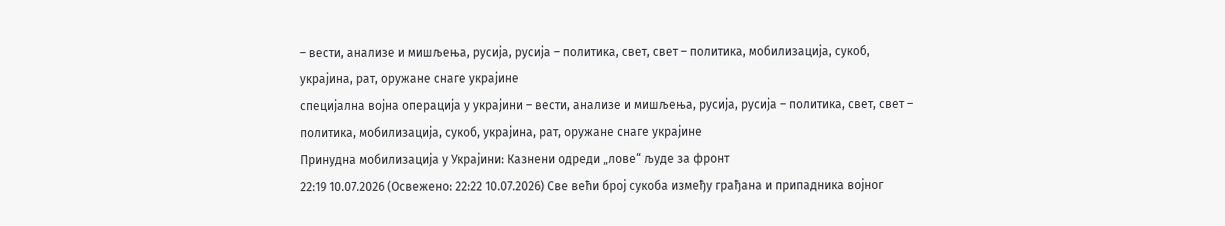– вести, анализе и мишљења, русија, русија – политика, свет, свет – политика, мобилизација, сукоб, украјина, рат, оружане снаге украјине
специјална војна операција у украјини – вести, анализе и мишљења, русија, русија – политика, свет, свет – политика, мобилизација, сукоб, украјина, рат, оружане снаге украјине
Принудна мобилизација у Украјини: Казнени одреди „ловe“ људе за фронт
22:19 10.07.2026 (Освежено: 22:22 10.07.2026) Све већи број сукоба између грађана и припадника војног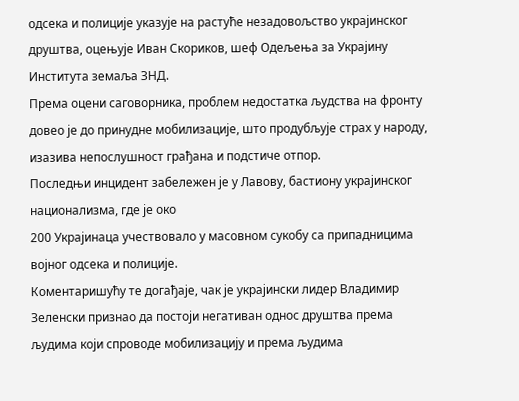одсека и полиције указује на растуће незадовољство украјинског друштва, оцењује Иван Скориков, шеф Одељења за Украјину Института земаља ЗНД.
Према оцени саговорника, проблем недостатка људства на фронту довео је до принудне мобилизације, што продубљује страх у народу, изазива непослушност грађана и подстиче отпор.
Последњи инцидент забележен је у Лавову, бастиону украјинског национализма, где је око
200 Украјинаца учествовало у масовном сукобу са припадницима војног одсека и полиције.
Коментаришућу те догађаје, чак је украјински лидер Владимир Зеленски признао да постоји негативан однос друштва према људима који спроводе мобилизацију и према људима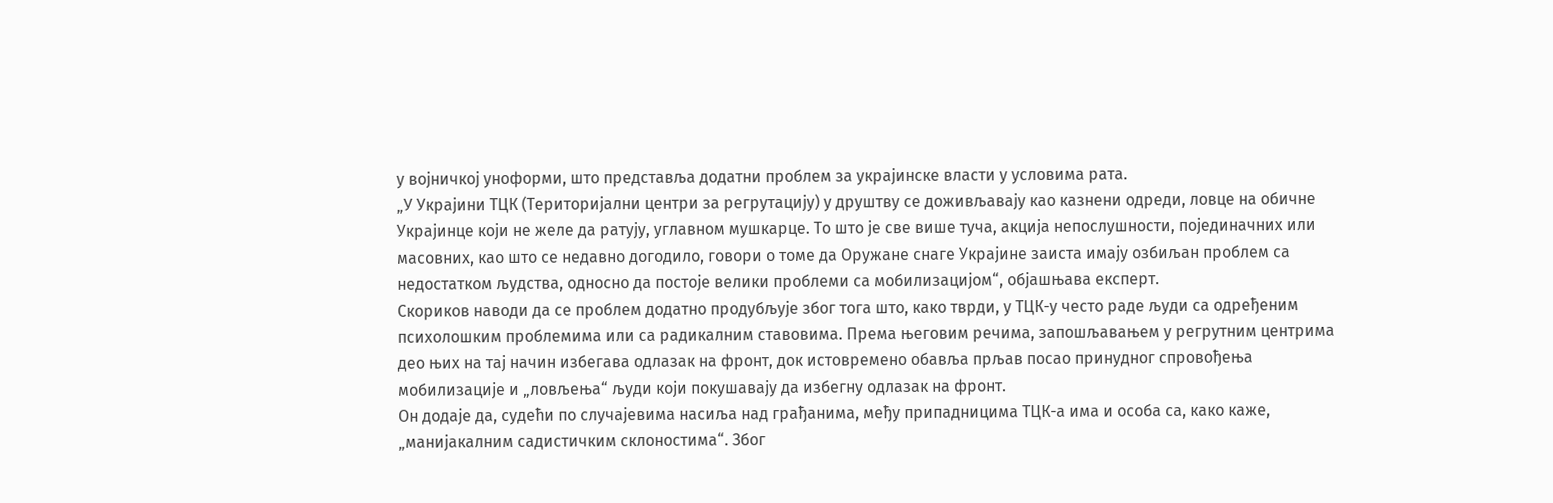у војничкој уноформи, што представља додатни проблем за украјинске власти у условима рата.
„У Украјини ТЦК (Територијални центри за регрутацију) у друштву се доживљавају као казнени одреди, ловце на обичне Украјинце који не желе да ратују, углавном мушкарце. То што је све више туча, акција непослушности, појединачних или масовних, као што се недавно догодило, говори о томе да Оружане снаге Украјине заиста имају озбиљан проблем са недостатком људства, односно да постоје велики проблеми са мобилизацијом“, објашњава експерт.
Скориков наводи да се проблем додатно продубљује због тога што, како тврди, у ТЦК-у често раде људи са одређеним психолошким проблемима или са радикалним ставовима. Према његовим речима, запошљавањем у регрутним центрима део њих на тај начин избегава одлазак на фронт, док истовремено обавља прљав посао принудног спровођења мобилизације и „ловљења“ људи који покушавају да избегну одлазак на фронт.
Он додаје да, судећи по случајевима насиља над грађанима, међу припадницима ТЦК-а има и особа са, како каже, „манијакалним садистичким склоностима“. Због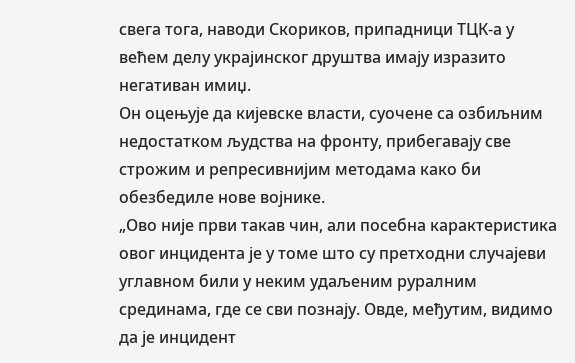свега тога, наводи Скориков, припадници ТЦК-а у већем делу украјинског друштва имају изразито негативан имиџ.
Он оцењује да кијевске власти, суочене са озбиљним недостатком људства на фронту, прибегавају све строжим и репресивнијим методама како би обезбедиле нове војнике.
„Ово није први такав чин, али посебна карактеристика овог инцидента је у томе што су претходни случајеви углавном били у неким удаљеним руралним срединама, где се сви познају. Овде, међутим, видимо да је инцидент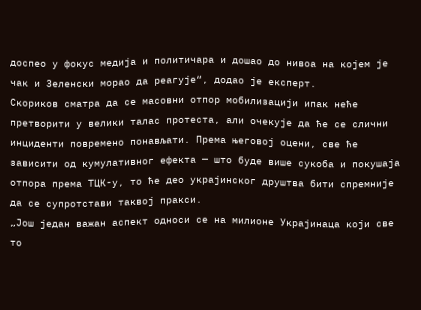доспео у фокус медија и политичара и дошао до нивоа на којем је чак и Зеленски морао да реагује“, додао је експерт.
Скориков сматра да се масовни отпор мобилизацији ипак неће претворити у велики талас протеста, али очекује да ће се слични инциденти повремено понављати. Према његовој оцени, све ће зависити од кумулативног ефекта — што буде више сукоба и покушаја отпора према ТЦК-у, то ће део украјинског друштва бити спремније да се супротстави таквој пракси.
„Још један важан аспект односи се на милионе Украјинаца који све то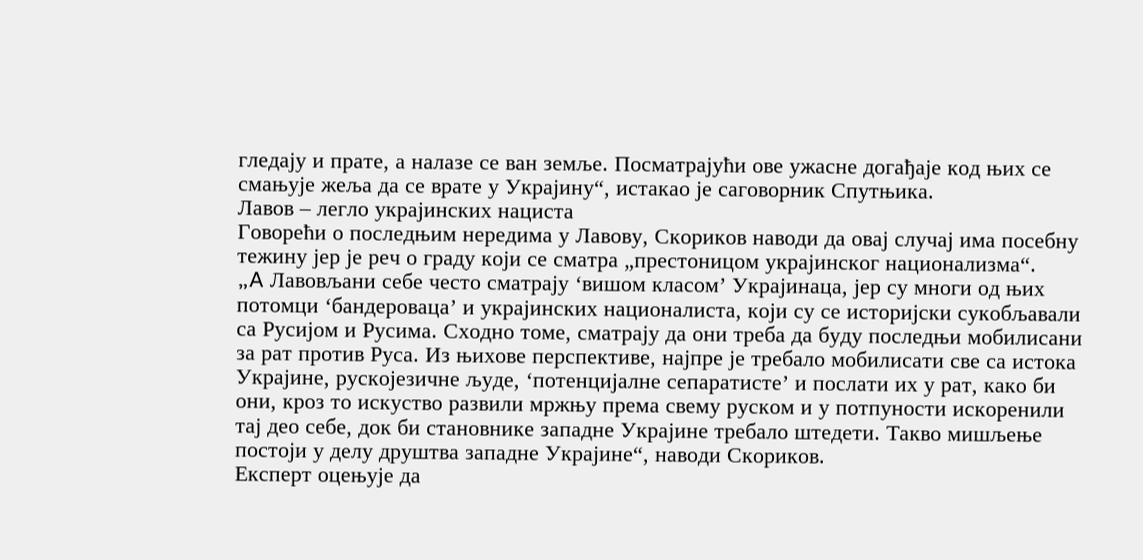гледају и прате, а налазе се ван земље. Посматрајући ове ужасне догађаје код њих се смањује жеља да се врате у Украјину“, истакао је саговорник Спутњика.
Лавов – легло украјинских нациста
Говорећи о последњим нередима у Лавову, Скориков наводи да овај случај има посебну тежину јер је реч о граду који се сматра „престоницом украјинског национализма“.
„A Лавовљани себе често сматрају ‘вишом класом’ Украјинаца, јер су многи од њих потомци ‘бандероваца’ и украјинских националиста, који су се историјски сукобљавали са Русијом и Русима. Сходно томе, сматрају да они треба да буду последњи мобилисани за рат против Руса. Из њихове перспективе, најпре је требало мобилисати све са истока Украјине, рускојезичне људе, ‘потенцијалне сепаратисте’ и послати их у рат, како би они, кроз то искуство развили мржњу према свему руском и у потпуности искоренили тај део себе, док би становнике западне Украјине требало штедети. Такво мишљење постоји у делу друштва западне Украјине“, наводи Скориков.
Експерт оцењује да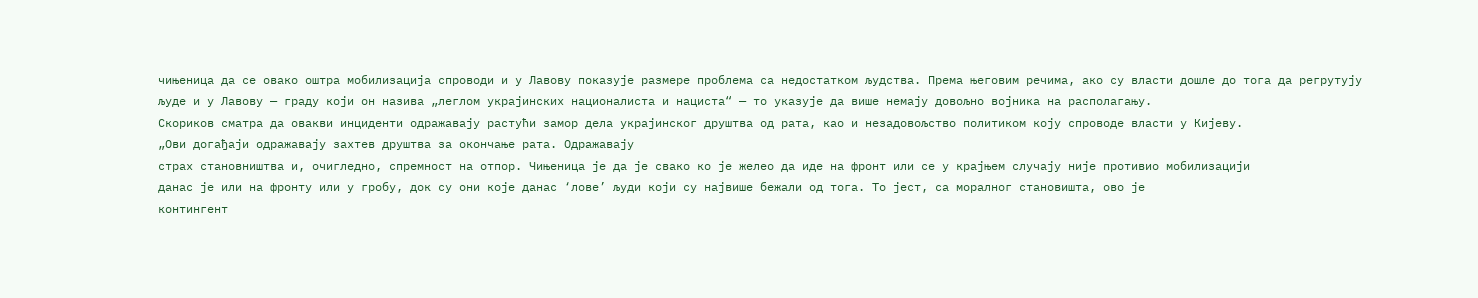чињеница да се овако оштра мобилизација спроводи и у Лавову показује размере проблема са недостатком људства. Према његовим речима, ако су власти дошле до тога да регрутују људе и у Лавову — граду који он назива „леглом украјинских националиста и нациста“ — то указује да више немају довољно војника на располагању.
Скориков сматра да овакви инциденти одражавају растући замор дела украјинског друштва од рата, као и незадовољство политиком коју спроводе власти у Кијеву.
„Ови догађаји одражавају захтев друштва за окончање рата. Одражавају
страх становништва и, очигледно, спремност на отпор. Чињеница је да је свако ко је желео да иде на фронт или се у крајњем случају није противио мобилизацији
данас је или на фронту или у гробу, док су они које данас ‘лове’ људи који су највише бежали од тога. То јест, са моралног становишта, ово је
контингент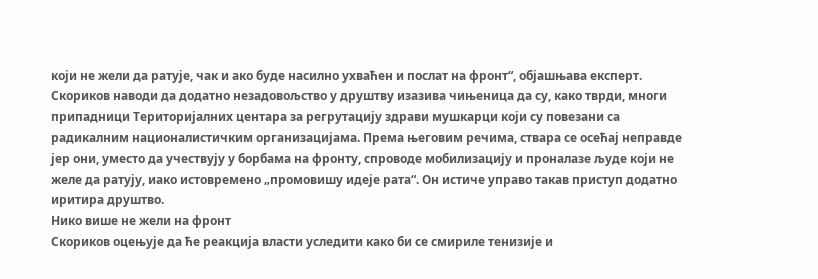који не жели да ратује, чак и ако буде насилно ухваћен и послат на фронт“, објашњава експерт.
Скориков наводи да додатно незадовољство у друштву изазива чињеница да су, како тврди, многи припадници Територијалних центара за регрутацију здрави мушкарци који су повезани са радикалним националистичким организацијама. Према његовим речима, ствара се осећај неправде јер они, уместо да учествују у борбама на фронту, спроводе мобилизацију и проналазе људе који не желе да ратују, иако истовремено „промовишу идеје рата“. Он истиче управо такав приступ додатно иритира друштво.
Нико више не жели на фронт
Скориков оцењује да ће реакција власти уследити како би се смириле тенизије и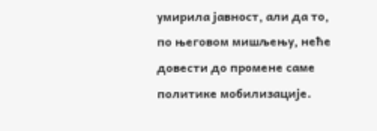умирила јавност, али да то, по његовом мишљењу, неће довести до промене саме политике мобилизације.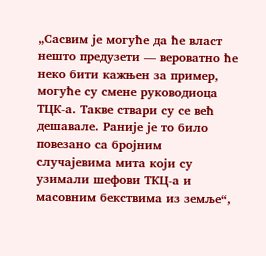„Сасвим је могуће да ће власт нешто предузети — вероватно ће неко бити кажњен за пример, могуће су смене руководиоца ТЦК-а. Такве ствари су се већ дешавале. Раније је то било повезано са бројним случајевима мита који су узимали шефови ТКЦ-а и масовним бекствима из земље“,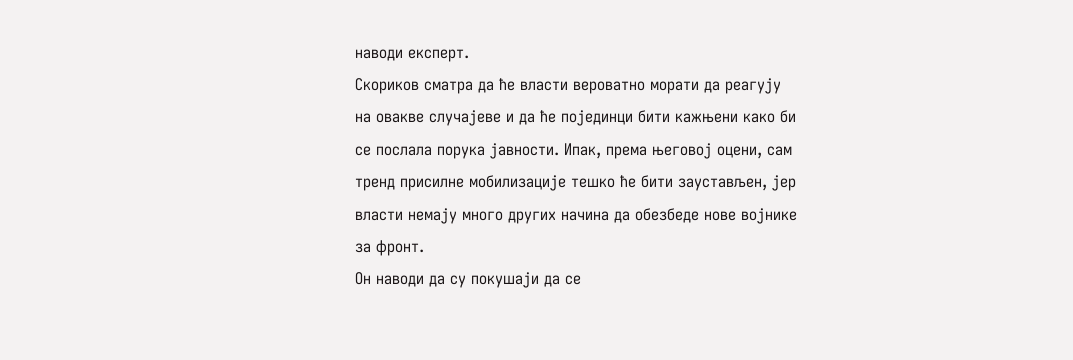наводи експерт.
Скориков сматра да ће власти вероватно морати да реагују на овакве случајеве и да ће појединци бити кажњени како би се послала порука јавности. Ипак, према његовој оцени, сам тренд присилне мобилизације тешко ће бити заустављен, јер власти немају много других начина да обезбеде нове војнике за фронт.
Он наводи да су покушаји да се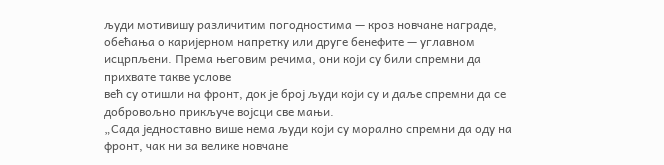људи мотивишу различитим погодностима — кроз новчане награде, обећања о каријерном напретку или друге бенефите — углавном исцрпљени. Према његовим речима, они који су били спремни да прихвате такве услове
већ су отишли на фронт, док је број људи који су и даље спремни да се добровољно прикључе војсци све мањи.
„Сада једноставно више нема људи који су морално спремни да оду на фронт, чак ни за велике новчане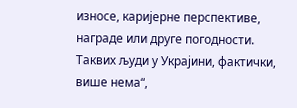износе, каријерне перспективе, награде или друге погодности. Таквих људи у Украјини, фактички, више нема“,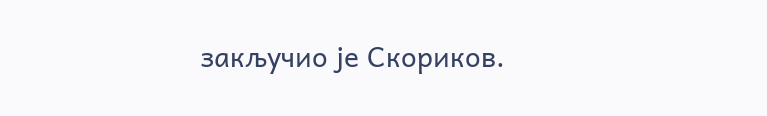закључио је Скориков.